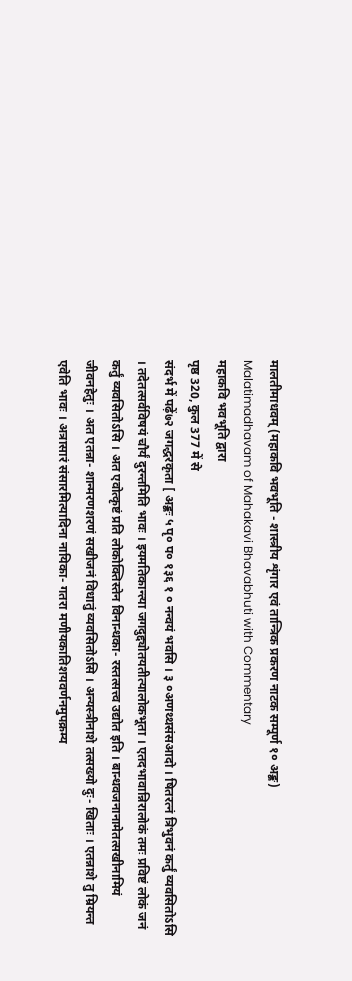मालतीमाधवम् (महाकवि भवभूति - शास्त्रीय शृंगार एवं तान्त्रिक प्रकरण नाटक सम्पूर्ण १० अङ्क)
Malatimadhavam of Mahakavi Bhavabhuti with Commentary
महाकवि भवभूति द्वारा
पृष्ठ 320, कुल 377 में से
संदर्भ में पढ़ें७२ जगद्धरकृता [ अङ्कः ५ पृ० प० १३६ १ ० नन्वयं भवसि । ३ ०अणथ्थसंसआदो । षितरत्नं त्रिभुवनं कर्तुं व्यवसितोऽसि । तदेतत्सर्वविषयं चौर्यं दुरन्तमिति भावः । इयमतिकान्त्या जगदुद्द्योतयतीत्यालोकभूता । एतदभावान्निरालोकं तमः प्रविष्टं लोकं जनं कर्तुं व्यवसितोऽसि । अत एवोत्कृष्टं प्रति लोकोक्तिस्तेन विनान्धका- रस्तत्सत्त्व उद्योत इति । बान्धवजनानामेतत्सखीनामियं जीवनहेतुः । अत एतन्ना- शान्मरणशरणं सखीजनं विधातुं व्यवसितोऽसि । अन्यस्त्रीनाशे तत्सख्यो दुः- खिताः । एतन्नाशे तु म्रियन्त एवेति भावः । अत्रासारं संसारमित्यादिना नायिका- गतरा मणीयकातिशयवर्णनमुपक्रम्य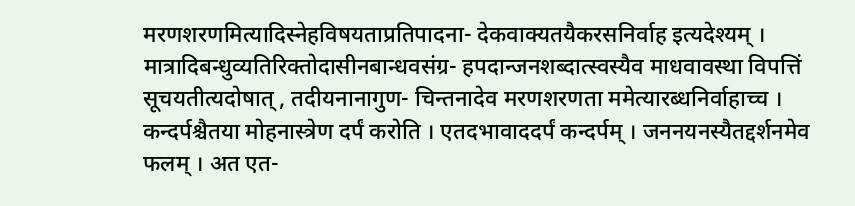मरणशरणमित्यादिस्नेहविषयताप्रतिपादना- देकवाक्यतयैकरसनिर्वाह इत्यदेश्यम् । मात्रादिबन्धुव्यतिरिक्तोदासीनबान्धवसंग्र- हपदान्जनशब्दात्स्वस्यैव माधवावस्था विपत्तिं सूचयतीत्यदोषात् , तदीयनानागुण- चिन्तनादेव मरणशरणता ममेत्यारब्धनिर्वाहाच्च । कन्दर्पश्चैतया मोहनास्त्रेण दर्पं करोति । एतदभावाददर्पं कन्दर्पम् । जननयनस्यैतद्दर्शनमेव फलम् । अत एत-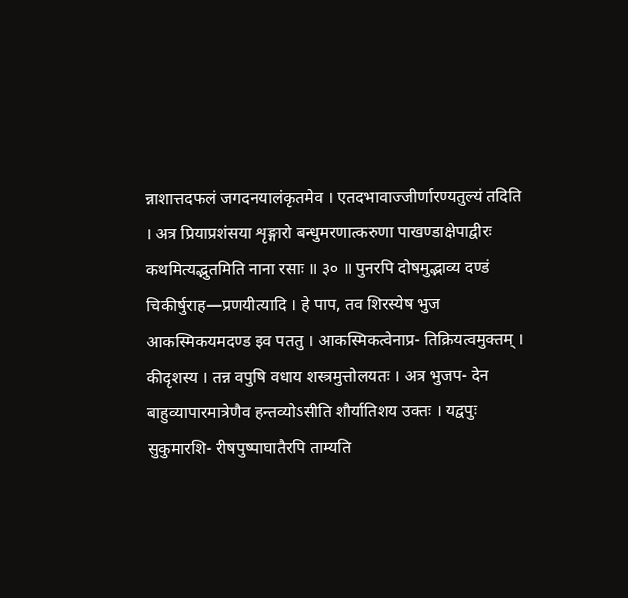न्नाशात्तदफलं जगदनयालंकृतमेव । एतदभावाज्जीर्णारण्यतुल्यं तदिति । अत्र प्रियाप्रशंसया शृङ्गारो बन्धुमरणात्करुणा पाखण्डाक्षेपाद्वीरः कथमित्यद्भुतमिति नाना रसाः ॥ ३० ॥ पुनरपि दोषमुद्भाव्य दण्डं चिकीर्षुराह—प्रणयीत्यादि । हे पाप, तव शिरस्येष भुज आकस्मिकयमदण्ड इव पततु । आकस्मिकत्वेनाप्र- तिक्रियत्वमुक्तम् । कीदृशस्य । तन्न वपुषि वधाय शस्त्रमुत्तोलयतः । अत्र भुजप- देन बाहुव्यापारमात्रेणैव हन्तव्योऽसीति शौर्यातिशय उक्तः । यद्वपुः सुकुमारशि- रीषपुष्पाघातैरपि ताम्यति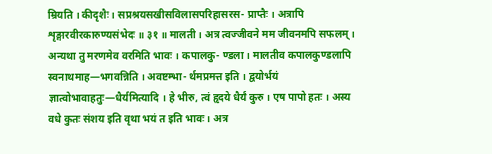म्रियति । कीदृशैः । सप्रश्रयसखीसविलासपरिहासरस- प्राप्तैः । अत्रापि शृङ्गारवीरकारुण्यसंभेदः ॥ ३१ ॥ मालती । अत्र त्वज्जीवने मम जीवनमपि सफलम् । अन्यथा तु मरणमेव वरमिति भावः । कपालकु- ण्डला । मालतीव कपालकुण्डलापि स्वनाथमाह—भगवन्निति । अवष्टम्भा- र्थमप्रमत्त इति । द्वयोर्भयं ज्ञात्वोभावाहतुः—धैर्यमित्यादि । हे भीरु, त्वं हृदये धैर्यं कुरु । एष पापो हतः । अस्य वधे कुतः संशय इति वृथा भयं त इति भावः । अत्र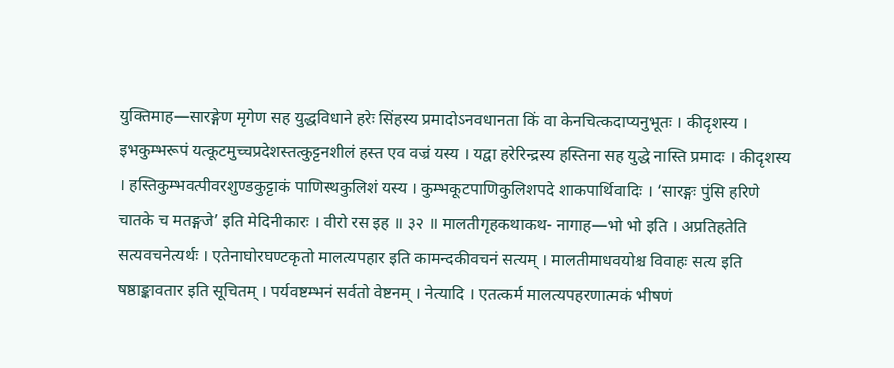युक्तिमाह—सारङ्गेण मृगेण सह युद्धविधाने हरेः सिंहस्य प्रमादोऽनवधानता किं वा केनचित्कदाप्यनुभूतः । कीदृशस्य । इभकुम्भरूपं यत्कूटमुच्चप्रदेशस्तत्कुट्टनशीलं हस्त एव वज्रं यस्य । यद्वा हरेरिन्द्रस्य हस्तिना सह युद्धे नास्ति प्रमादः । कीदृशस्य । हस्तिकुम्भवत्पीवरशुण्डकुट्टाकं पाणिस्थकुलिशं यस्य । कुम्भकूटपाणिकुलिशपदे शाकपार्थिवादिः । ‘सारङ्गः पुंसि हरिणे चातके च मतङ्गजे’ इति मेदिनीकारः । वीरो रस इह ॥ ३२ ॥ मालतीगृहकथाकथ- नागाह—भो भो इति । अप्रतिहतेति सत्यवचनेत्यर्थः । एतेनाघोरघण्टकृतो मालत्यपहार इति कामन्दकीवचनं सत्यम् । मालतीमाधवयोश्च विवाहः सत्य इति षष्ठाङ्कावतार इति सूचितम् । पर्यवष्टम्भनं सर्वतो वेष्टनम् । नेत्यादि । एतत्कर्म मालत्यपहरणात्मकं भीषणं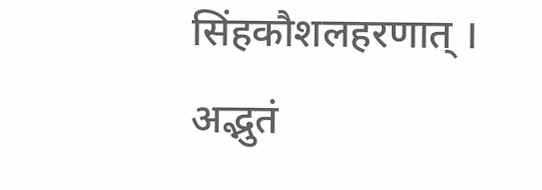सिंहकौशलहरणात् । अद्भुतं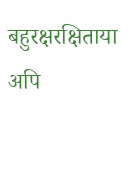बहुरक्षरक्षिताया अपि